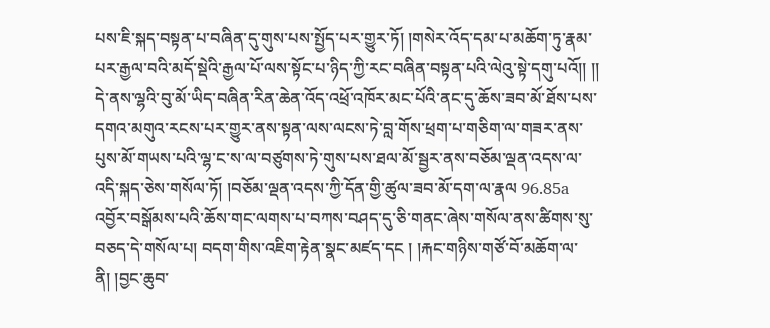པས་ཇི་སྐད་བསྟན་པ་བཞིན་དུ་གུས་པས་སྤྱོད་པར་གྱུར་ཏོ། །གསེར་འོད་དམ་པ་མཆོག་ཏུ་རྣམ་པར་རྒྱལ་བའི་མདོ་སྡེའི་རྒྱལ་པོ་ལས་སྟོང་པ་ཉིད་ཀྱི་རང་བཞིན་བསྟན་པའི་ལེའུ་སྟེ་དགུ་པའོ།། །། དེ་ནས་ལྷའི་བུ་མོ་ཡིད་བཞིན་རིན་ཆེན་འོད་འཕྲོ་འཁོར་མང་པོའི་ནང་དུ་ཆོས་ཟབ་མོ་ཐོས་པས་དགའ་མགུའ་རངས་པར་གྱུར་ནས་སྟན་ལས་ལངས་ཏེ་བླ་གོས་ཕྲག་པ་གཅིག་ལ་གཟར་ནས་པུས་མོ་གཡས་པའི་ལྷ་ང་ས་ལ་བཙུགས་ཏེ་གུས་པས་ཐལ་མོ་སྦྱར་ནས་བཅོམ་ལྡན་འདས་ལ་འདི་སྐད་ཅེས་གསོལ་ཏོ། །བཅོམ་ལྡན་འདས་ཀྱི་དོན་གྱི་ཚུལ་ཟབ་མོ་དག་ལ་རྣལ 96.85a འབྱོར་བསྒོམས་པའི་ཆོས་གང་ལགས་པ་བཀས་བཤད་དུ་ཅི་གནང་ཞེས་གསོལ་ནས་ཚིགས་སུ་བཅད་དེ་གསོལ་པ། བདག་གིས་འཇིག་རྟེན་སྣང་མཛད་དང ། །རྐང་གཉིས་གཙོ་བོ་མཆོག་ལ་ནི། །བྱང་ཆུབ་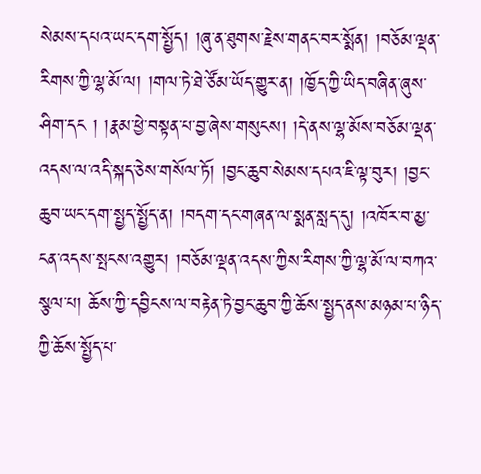སེམས་དཔའ་ཡང་དག་སྤྱོད། །ཞུ་ན་ཐུགས་རྗེས་གནང་བར་སྨོན། །བཅོམ་ལྡན་རིགས་ཀྱི་ལྷ་མོ་ལ། །གལ་ཏེ་ཐེ་ཙོམ་ཡོད་གྱུར་ན། །ཁྱོད་ཀྱི་ཡིད་བཞིན་ཞུས་ཤིག་དང ། །རྣམ་ཕྱེ་བསྟན་པ་བྱ་ཞེས་གསུངས། །དེ་ནས་ལྷ་མོས་བཅོམ་ལྡན་འདས་ལ་འདི་སྐད་ཅེས་གསོལ་ཏོ། །བྱང་ཆུབ་སེམས་དཔའ་ཇི་ལྟ་བུར། །བྱང་ཆུབ་ཡང་དག་སྤྱད་སྤྱོད་ན། །བདག་དང་གཞན་ལ་སྨན་སླད་དུ། །འཁོར་བ་མྱ་ངན་འདས་སྤངས་འགྱུར། །བཅོམ་ལྡན་འདས་ཀྱིས་རིགས་ཀྱི་ལྷ་མོ་ལ་བཀའ་སྩལ་པ། ཆོས་ཀྱི་དབྱིངས་ལ་བརྟེན་ཏེ་བྱང་ཆུབ་ཀྱི་ཆོས་སྤྱད་ནས་མཉམ་པ་ཉིད་ཀྱི་ཆོས་སྤྱོད་པ་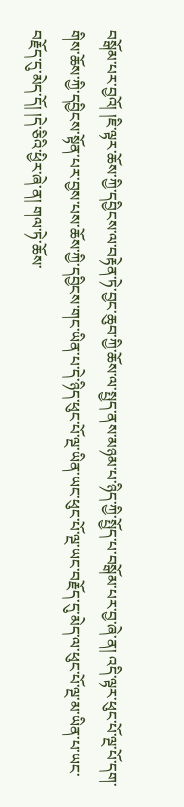བསྒོམ་པར་བྱའོ། །ཇི་ལྟར་ཆོས་ཀྱི་དབྱིངས་ལ་བརྟེན་ཏེ་བྱང་ཆུབ་ཀྱི་ཆོས་ལ་སྤྱད་ནས་མཉམ་པ་ཉིད་ཀྱི་སྤྱོད་པ་བསྒོམ་པར་བྱ་ཞེ་ན། འདི་ལྟར་ཕུང་པོ་ལྔ་པོ་དག་གིས་ཆོས་ཀྱི་དབྱིངས་སྟོན་པར་བྱས་པས་ཆོས་ཀྱི་དབྱིངས་གང་ཡིན་པ་དེ་ཉིད་ཕུང་པོ་ལྔ་ཡིན་ཡང་ཕུང་པོ་ལྔ་ཡང་བརྗོད་དུ་མེད་ལ་ཕུང་པོ་ལྔ་མ་ཡིན་པ་ཡང་བརྗོད་དུ་མེད་དོ། །དེ་ཅིའི་ཕྱིར་ཞེ་ན། གལ་ཏེ་ཆོས་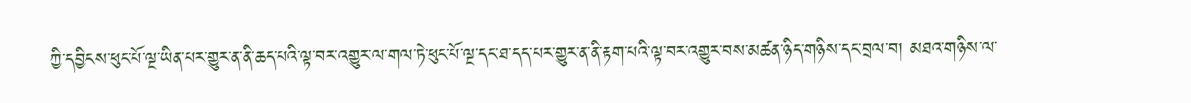ཀྱི་དབྱིངས་ཕུང་པོ་ལྔ་ཡིན་པར་གྱུར་ན་ནི་ཆད་པའི་ལྟ་བར་འགྱུར་ལ་གལ་ཏེ་ཕུང་པོ་ལྔ་དང་ཐ་དད་པར་གྱུར་ན་ནི་རྟག་པའི་ལྟ་བར་འགྱུར་བས་མཚན་ཉིད་གཉིས་དང་བྲལ་བ། མཐའ་གཉིས་ལ་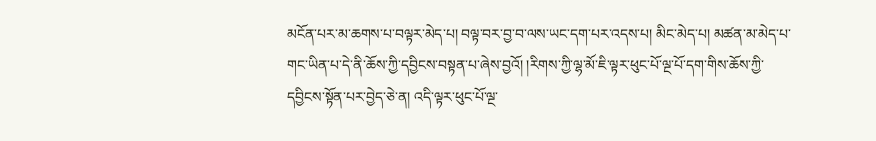མངོན་པར་མ་ཆགས་པ་བལྟར་མེད་པ། བལྟ་བར་བྱ་བ་ལས་ཡང་དག་པར་འདས་པ། མིང་མེད་པ། མཚན་མ་མེད་པ་གང་ཡིན་པ་དེ་ནི་ཆོས་ཀྱི་དབྱིངས་བསྟན་པ་ཞེས་བྱའོ། །རིགས་ཀྱི་ལྷ་མོ་ཇི་ལྟར་ཕུང་པོ་ལྔ་པོ་དག་གིས་ཆོས་ཀྱི་དབྱིངས་སྟོན་པར་བྱེད་ཅེ་ན། འདི་ལྟར་ཕུང་པོ་ལྔ་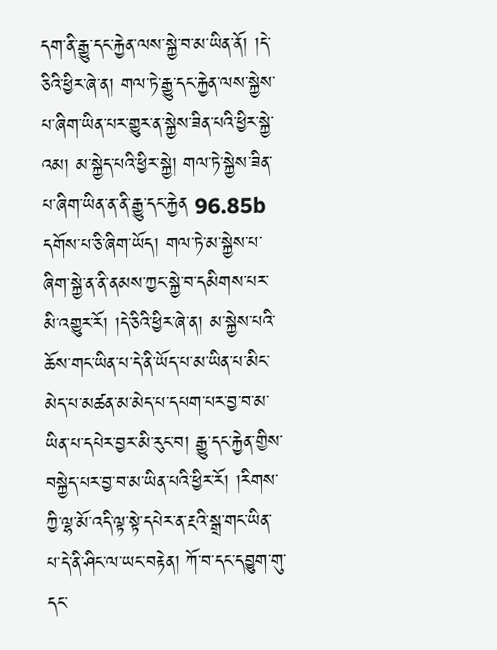དག་ནི་རྒྱུ་དང་རྐྱེན་ལས་སྐྱེ་བ་མ་ཡིན་ནོ། །དེ་ཅིའི་ཕྱིར་ཞེ་ན། གལ་ཏེ་རྒྱུ་དང་རྐྱེན་ལས་སྐྱེས་པ་ཞིག་ཡིན་པར་གྱུར་ན་སྐྱེས་ཟིན་པའི་ཕྱིར་སྐྱེ་འམ། མ་སྐྱེད་པའི་ཕྱིར་སྐྱེ། གལ་ཏེ་སྐྱེས་ཟིན་པ་ཞིག་ཡིན་ན་ནི་རྒྱུ་དང་རྐྱེན 96.85b དགོས་པ་ཅི་ཞིག་ཡོད། གལ་ཏེ་མ་སྐྱེས་པ་ཞིག་སྐྱེ་ན་ནི་ནམས་ཀྱང་སྐྱེ་བ་དམིགས་པར་མི་འགྱུར་རོ། །དེ་ཅིའི་ཕྱིར་ཞེ་ན། མ་སྐྱེས་པའི་ཆོས་གང་ཡིན་པ་དེ་ནི་ཡོད་པ་མ་ཡིན་པ་མིང་མེད་པ་མཚན་མ་མེད་པ་དཔག་པར་བྱ་བ་མ་ཡིན་པ་དཔེར་བྱར་མི་རུང་བ། རྒྱུ་དང་རྐྱེན་གྱིས་བསྐྱེད་པར་བྱ་བ་མ་ཡིན་པའི་ཕྱིར་རོ། །རིགས་ཀྱི་ལྷ་མོ་འདི་ལྟ་སྟེ་དཔེར་ན་རྔའི་སྒྲ་གང་ཡིན་པ་དེ་ནི་ཤིང་ལ་ཡང་བརྟེན། ཀོ་བ་དང་དབྱུག་གུ་དང་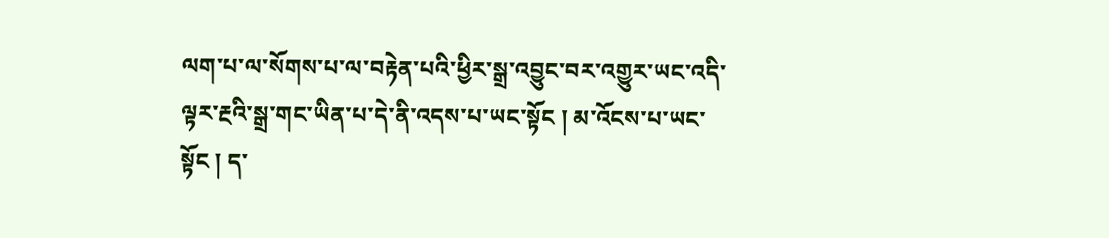ལག་པ་ལ་སོགས་པ་ལ་བརྟེན་པའི་ཕྱིར་སྒྲ་འབྱུང་བར་འགྱུར་ཡང་འདི་ལྟར་རྔའི་སྒྲ་གང་ཡིན་པ་དེ་ནི་འདས་པ་ཡང་སྟོང ། མ་འོངས་པ་ཡང་སྟོང ། ད་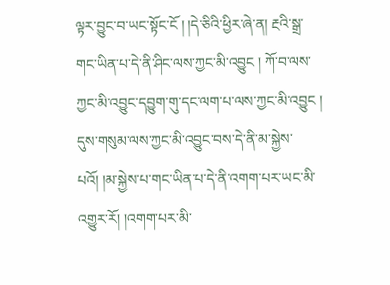ལྟར་བྱུང་བ་ཡང་སྟོང་ངོ ། །དེ་ཅིའི་ཕྱིར་ཞེ་ན། རྔའི་སྒྲ་གང་ཡིན་པ་དེ་ནི་ཤིང་ལས་ཀྱང་མི་འབྱུང ། ཀོ་བ་ལས་ཀྱང་མི་འབྱུང་དབྱུག་གུ་དང་ལག་པ་ལས་ཀྱང་མི་འབྱུང ། དུས་གསུམ་ལས་ཀྱང་མི་འབྱུང་བས་དེ་ནི་མ་སྐྱེས་པའོ། །མ་སྐྱེས་པ་གང་ཡིན་པ་དེ་ནི་འགག་པར་ཡང་མི་འགྱུར་རོ། །འགག་པར་མི་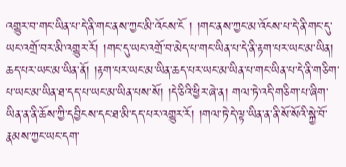འགྱུར་བ་གང་ཡིན་པ་དེ་ནི་གང་ནས་ཀྱང་མི་འོངས་ངོ ། །གང་ནས་ཀྱང་མ་འོངས་པ་དེ་ནི་གང་དུ་ཡང་འགྲོ་བར་མི་འགྱུར་རོ། །གང་དུ་ཡང་འགྲོ་བ་མེད་པ་གང་ཡིན་པ་དེ་ནི་རྟག་པར་ཡང་མ་ཡིན། ཆད་པར་ཡང་མ་ཡིན་ནོ། །རྟག་པར་ཡང་མ་ཡིན་ཆད་པར་ཡང་མ་ཡིན་པ་གང་ཡིན་པ་དེ་ནི་གཅིག་པ་ཡང་མ་ཡིན་ཐ་དད་པ་ཡང་མ་ཡིན་པས་སོ། །དེ་ཅིའི་ཕྱིར་ཞེ་ན། གལ་ཏེ་འདི་གཅིག་པ་ཞིག་ཡིན་ན་ནི་ཆོས་ཀྱི་དབྱིངས་དང་ཐ་མི་དད་པར་འགྱུར་རོ། །གལ་ཏེ་དེ་ལྟ་ཡིན་ན་ནི་སོ་སོའི་སྐྱེ་བོ་རྣམས་ཀྱང་ཡང་དག་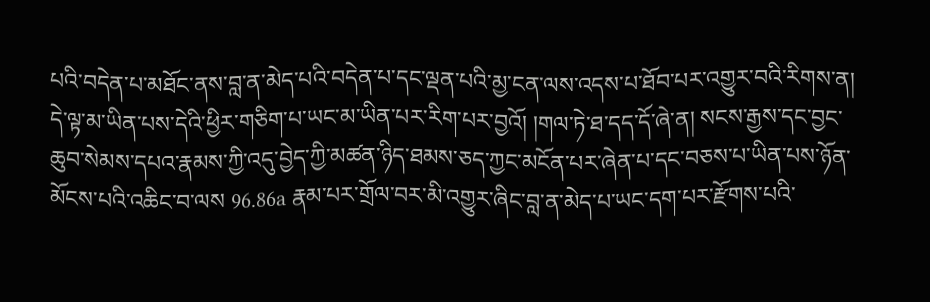པའི་བདེན་པ་མཐོང་ནས་བླ་ན་མེད་པའི་བདེན་པ་དང་ལྡན་པའི་མྱ་ངན་ལས་འདས་པ་ཐོབ་པར་འགྱུར་བའི་རིགས་ན། དེ་ལྟ་མ་ཡིན་པས་དེའི་ཕྱིར་གཅིག་པ་ཡང་མ་ཡིན་པར་རིག་པར་བྱའོ། །གལ་ཏེ་ཐ་དད་དོ་ཞེ་ན། སངས་རྒྱས་དང་བྱང་ཆུབ་སེམས་དཔའ་རྣམས་ཀྱི་འདུ་བྱེད་ཀྱི་མཚན་ཉིད་ཐམས་ཅད་ཀྱང་མངོན་པར་ཞེན་པ་དང་བཅས་པ་ཡིན་པས་ཉོན་མོངས་པའི་འཆིང་བ་ལས 96.86a རྣམ་པར་གྲོལ་བར་མི་འགྱུར་ཞིང་བླ་ན་མེད་པ་ཡང་དག་པར་རྫོགས་པའི་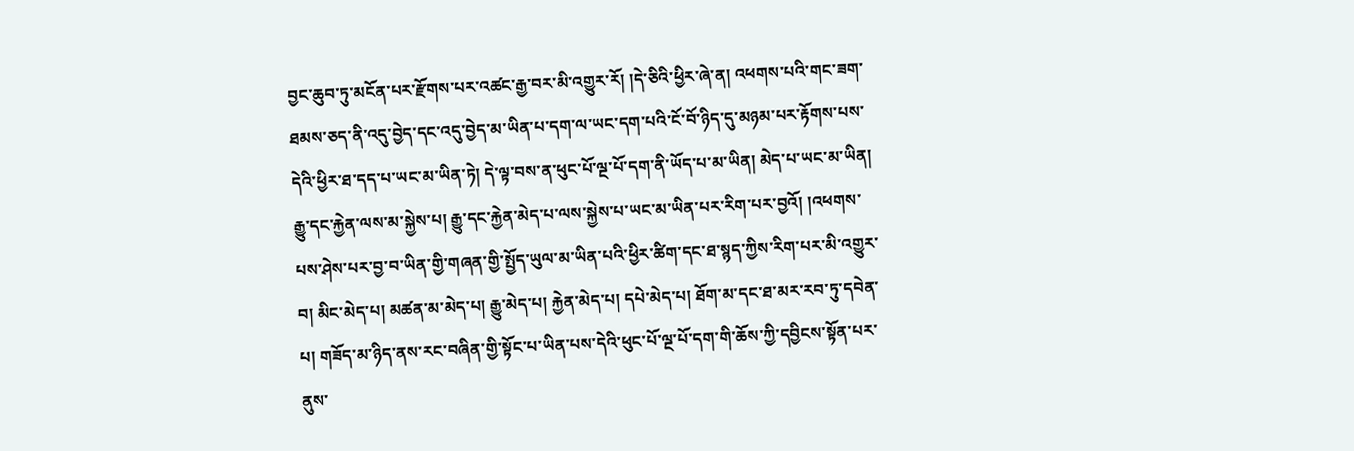བྱང་ཆུབ་ཏུ་མངོན་པར་རྫོགས་པར་འཚང་རྒྱ་བར་མི་འགྱུར་རོ། །དེ་ཅིའི་ཕྱིར་ཞེ་ན། འཕགས་པའི་གང་ཟག་ཐམས་ཅད་ནི་འདུ་བྱེད་དང་འདུ་བྱེད་མ་ཡིན་པ་དག་ལ་ཡང་དག་པའི་ངོ་བོ་ཉིད་དུ་མཉམ་པར་རྟོགས་པས་དེའི་ཕྱིར་ཐ་དད་པ་ཡང་མ་ཡིན་ཏེ། དེ་ལྟ་བས་ན་ཕུང་པོ་ལྔ་པོ་དག་ནི་ཡོད་པ་མ་ཡིན། མེད་པ་ཡང་མ་ཡིན། རྒྱུ་དང་རྐྱེན་ལས་མ་སྐྱེས་པ། རྒྱུ་དང་རྐྱེན་མེད་པ་ལས་སྐྱེས་པ་ཡང་མ་ཡིན་པར་རིག་པར་བྱའོ། །འཕགས་པས་ཤེས་པར་བྱ་བ་ཡིན་གྱི་གཞན་གྱི་སྤྱོད་ཡུལ་མ་ཡིན་པའི་ཕྱིར་ཚིག་དང་ཐ་སྙད་ཀྱིས་རིག་པར་མི་འགྱུར་བ། མིང་མེད་པ། མཚན་མ་མེད་པ། རྒྱུ་མེད་པ། རྐྱེན་མེད་པ། དཔེ་མེད་པ། ཐོག་མ་དང་ཐ་མར་རབ་ཏུ་དབེན་པ། གཟོད་མ་ཉིད་ནས་རང་བཞིན་གྱི་སྟོང་པ་ཡིན་པས་དེའི་ཕུང་པོ་ལྔ་པོ་དག་གི་ཆོས་ཀྱི་དབྱིངས་སྟོན་པར་ནུས་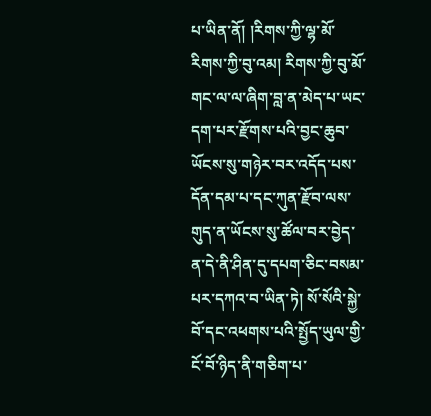པ་ཡིན་ནོ། །རིགས་ཀྱི་ལྷ་མོ་རིགས་ཀྱི་བུ་འམ། རིགས་ཀྱི་བུ་མོ་གང་ལ་ལ་ཞིག་བླ་ན་མེད་པ་ཡང་དག་པར་རྫོགས་པའི་བྱང་ཆུབ་ཡོངས་སུ་གཉེར་བར་འདོད་པས་དོན་དམ་པ་དང་ཀུན་རྫོབ་ལས་གུད་ན་ཡོངས་སུ་ཚོལ་བར་བྱེད་ན་དེ་ནི་ཤིན་དུ་དཔག་ཅིང་བསམ་པར་དཀའ་བ་ཡིན་ཏེ། སོ་སོའི་སྐྱེ་བོ་དང་འཕགས་པའི་སྤྱོད་ཡུལ་གྱི་ངོ་བོ་ཉིད་ནི་གཅིག་པ་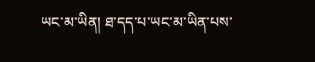ཡང་མ་ཡིན། ཐ་དད་པ་ཡང་མ་ཡིན་པས་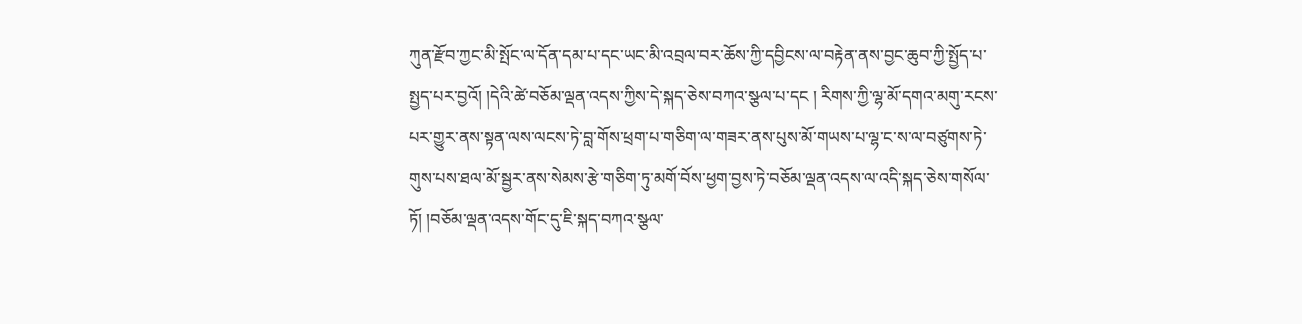ཀུན་རྫོབ་ཀྱང་མི་སྤོང་ལ་དོན་དམ་པ་དང་ཡང་མི་འབྲལ་བར་ཆོས་ཀྱི་དབྱིངས་ལ་བརྟེན་ནས་བྱང་ཆུབ་ཀྱི་སྤྱོད་པ་སྤྱད་པར་བྱའོ། །དེའི་ཚེ་བཅོམ་ལྡན་འདས་ཀྱིས་དེ་སྐད་ཅེས་བཀའ་སྩལ་པ་དང ། རིགས་ཀྱི་ལྷ་མོ་དགའ་མགུ་རངས་པར་གྱུར་ནས་སྟན་ལས་ལངས་ཏེ་བླ་གོས་ཕྲག་པ་གཅིག་ལ་གཟར་ནས་པུས་མོ་གཡས་པ་ལྷ་ང་ས་ལ་བཙུགས་ཏེ་གུས་པས་ཐལ་མོ་སྦྱར་ནས་སེམས་རྩེ་གཅིག་ཏུ་མགོ་བོས་ཕྱག་བྱས་ཏེ་བཅོམ་ལྡན་འདས་ལ་འདི་སྐད་ཅེས་གསོལ་ཏོ། །བཅོམ་ལྡན་འདས་གོང་དུ་ཇི་སྐད་བཀའ་སྩལ་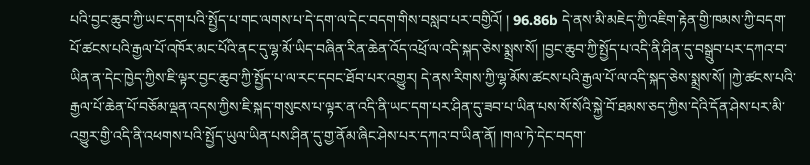པའི་བྱང་ཆུབ་ཀྱི་ཡང་དག་པའི་སྤྱོད་པ་གང་ལགས་པ་དེ་དག་ལ་དེང་བདག་གིས་བསླབ་པར་བགྱིའོ། ། 96.86b དེ་ནས་མི་མཇེད་ཀྱི་འཇིག་རྟེན་གྱི་ཁམས་ཀྱི་བདག་པོ་ཚངས་པའི་རྒྱལ་པོ་འཁོར་མང་པོའི་ནང་དུ་ལྷ་མོ་ཡིད་བཞིན་རིན་ཆེན་འོད་འཕྲོ་ལ་འདི་སྐད་ཅེས་སྨྲས་སོ། །བྱང་ཆུབ་ཀྱི་སྤྱོད་པ་འདི་ནི་ཤིན་དུ་བསྒྲུབ་པར་དཀའ་བ་ཡིན་ན་དེང་ཁྱེད་ཀྱིས་ཇི་ལྟར་བྱང་ཆུབ་ཀྱི་སྤྱོད་པ་ལ་རང་དབང་ཐོབ་པར་འགྱུར། དེ་ནས་རིགས་ཀྱི་ལྷ་མོས་ཚངས་པའི་རྒྱལ་པོ་ལ་འདི་སྐད་ཅེས་སྨྲས་སོ། །ཀྱེ་ཚངས་པའི་རྒྱལ་པོ་ཆེན་པོ་བཅོམ་ལྡན་འདས་ཀྱིས་ཇི་སྐད་གསུངས་པ་ལྟར་ན་འདི་ནི་ཡང་དག་པར་ཤིན་དུ་ཟབ་པ་ཡིན་པས་སོ་སོའི་སྐྱེ་བོ་ཐམས་ཅད་ཀྱིས་དེའི་དོན་ཤེས་པར་མི་འགྱུར་གྱི་འདི་ནི་འཕགས་པའི་སྤྱོད་ཡུལ་ཡིན་པས་ཤིན་དུ་གྱ་ནོམ་ཞིང་ཤེས་པར་དཀའ་བ་ཡིན་ནོ། །གལ་ཏེ་དེང་བདག་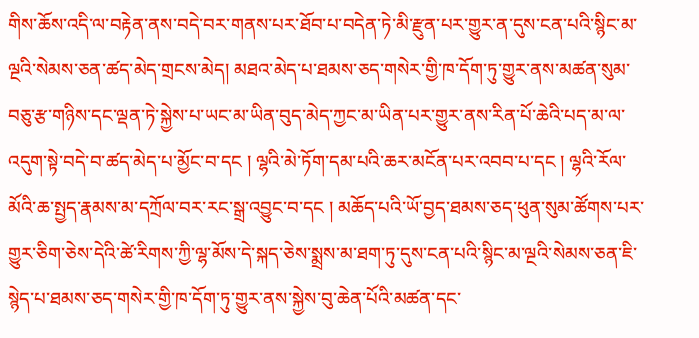གིས་ཆོས་འདི་ལ་བརྟེན་ནས་བདེ་བར་གནས་པར་ཐོབ་པ་བདེན་ཏེ་མི་རྫུན་པར་གྱུར་ན་དུས་ངན་པའི་སྙིང་མ་ལྔའི་སེམས་ཅན་ཚད་མེད་གྲངས་མེད། མཐའ་མེད་པ་ཐམས་ཅད་གསེར་གྱི་ཁ་དོག་ཏུ་གྱུར་ནས་མཚན་སུམ་བཅུ་རྩ་གཉིས་དང་ལྡན་ཏེ་སྐྱེས་པ་ཡང་མ་ཡིན་བུད་མེད་ཀྱང་མ་ཡིན་པར་གྱུར་ནས་རིན་པོ་ཆེའི་པད་མ་ལ་འདུག་སྟེ་བདེ་བ་ཚད་མེད་པ་མྱོང་བ་དང ། ལྷའི་མེ་ཏོག་དམ་པའི་ཆར་མངོན་པར་འབབ་པ་དང ། ལྷའི་རོལ་མོའི་ཆ་སྤྱད་རྣམས་མ་དཀྲོལ་བར་རང་སྒྲ་འབྱུང་བ་དང ། མཆོད་པའི་ཡོ་བྱད་ཐམས་ཅད་ཕུན་སུམ་ཚོགས་པར་གྱུར་ཅིག་ཅེས་དེའི་ཚེ་རིགས་ཀྱི་ལྷ་མོས་དེ་སྐད་ཅེས་སྨྲས་མ་ཐག་ཏུ་དུས་ངན་པའི་སྙིང་མ་ལྔའི་སེམས་ཅན་ཇི་སྙེད་པ་ཐམས་ཅད་གསེར་གྱི་ཁ་དོག་ཏུ་གྱུར་ནས་སྐྱེས་བུ་ཆེན་པོའི་མཚན་དང་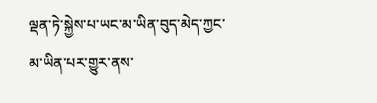ལྡན་ཏེ་སྐྱེས་པ་ཡང་མ་ཡིན་བུད་མེད་ཀྱང་མ་ཡིན་པར་གྱུར་ནས་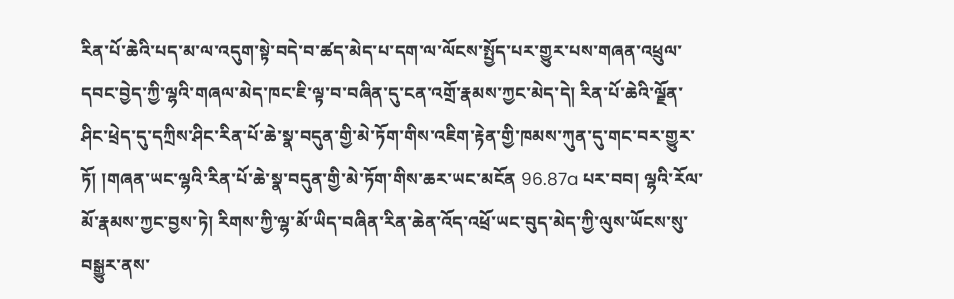རིན་པོ་ཆེའི་པད་མ་ལ་འདུག་སྟེ་བདེ་བ་ཚད་མེད་པ་དག་ལ་ལོངས་སྤྱོད་པར་གྱུར་པས་གཞན་འཕྲུལ་དབང་བྱེད་ཀྱི་ལྷའི་གཞལ་མེད་ཁང་ཇི་ལྟ་བ་བཞིན་དུ་ངན་འགྲོ་རྣམས་ཀྱང་མེད་དེ། རིན་པོ་ཆེའི་ལྗོན་ཤིང་ཕྲེད་དུ་དཀྲིས་ཤིང་རིན་པོ་ཆེ་སྣ་བདུན་གྱི་མེ་ཏོག་གིས་འཇིག་རྟེན་གྱི་ཁམས་ཀུན་དུ་གང་བར་གྱུར་ཏོ། །གཞན་ཡང་ལྷའི་རིན་པོ་ཆེ་སྣ་བདུན་གྱི་མེ་ཏོག་གིས་ཆར་ཡང་མངོན 96.87a པར་བབ། ལྷའི་རོལ་མོ་རྣམས་ཀྱང་བྱས་ཏེ། རིགས་ཀྱི་ལྷ་མོ་ཡིད་བཞིན་རིན་ཆེན་འོད་འཕྲོ་ཡང་བུད་མེད་ཀྱི་ལུས་ཡོངས་སུ་བསྒྱུར་ནས་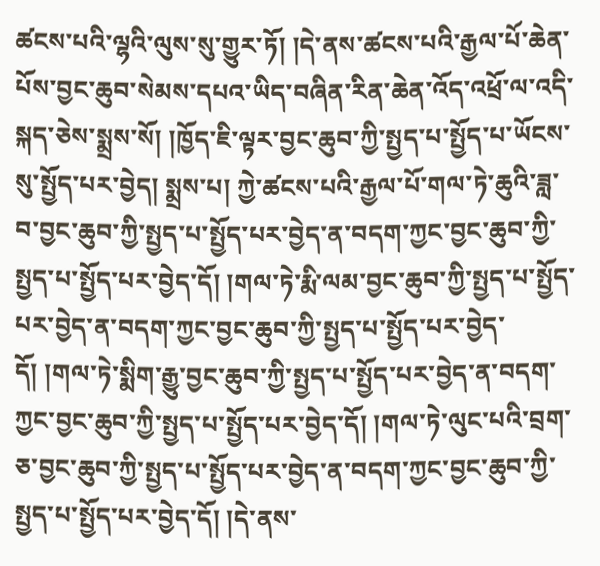ཚངས་པའི་ལྷའི་ལུས་སུ་གྱུར་ཏོ། །དེ་ནས་ཚངས་པའི་རྒྱལ་པོ་ཆེན་པོས་བྱང་ཆུབ་སེམས་དཔའ་ཡིད་བཞིན་རིན་ཆེན་འོད་འཕྲོ་ལ་འདི་སྐད་ཅེས་སྨྲས་སོ། །ཁྱོད་ཇི་ལྟར་བྱང་ཆུབ་ཀྱི་སྤྱད་པ་སྤྱོད་པ་ཡོངས་སུ་སྤྱོད་པར་བྱེད། སྨྲས་པ། ཀྱེ་ཚངས་པའི་རྒྱལ་པོ་གལ་ཏེ་ཆུའི་ཟླ་བ་བྱང་ཆུབ་ཀྱི་སྤྱད་པ་སྤྱོད་པར་བྱེད་ན་བདག་ཀྱང་བྱང་ཆུབ་ཀྱི་སྤྱད་པ་སྤྱོད་པར་བྱེད་དོ། །གལ་ཏེ་རྨི་ལམ་བྱང་ཆུབ་ཀྱི་སྤྱད་པ་སྤྱོད་པར་བྱེད་ན་བདག་ཀྱང་བྱང་ཆུབ་ཀྱི་སྤྱད་པ་སྤྱོད་པར་བྱེད་དོ། །གལ་ཏེ་སྨིག་རྒྱུ་བྱང་ཆུབ་ཀྱི་སྤྱད་པ་སྤྱོད་པར་བྱེད་ན་བདག་ཀྱང་བྱང་ཆུབ་ཀྱི་སྤྱད་པ་སྤྱོད་པར་བྱེད་དོ། །གལ་ཏེ་ལུང་པའི་བྲག་ཅ་བྱང་ཆུབ་ཀྱི་སྤྱད་པ་སྤྱོད་པར་བྱེད་ན་བདག་ཀྱང་བྱང་ཆུབ་ཀྱི་སྤྱད་པ་སྤྱོད་པར་བྱེད་དོ། །དེ་ནས་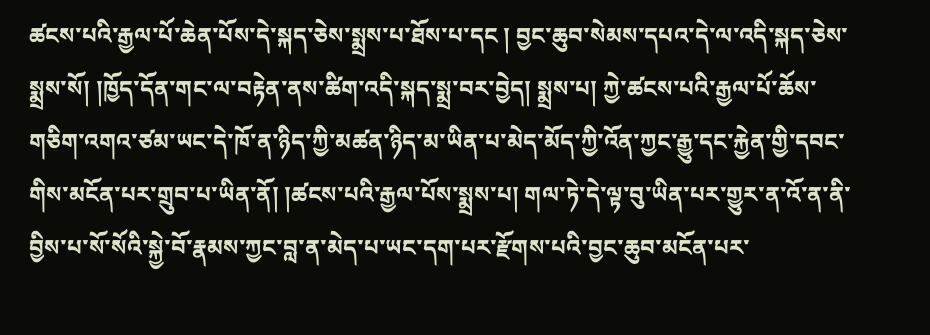ཚངས་པའི་རྒྱལ་པོ་ཆེན་པོས་དེ་སྐད་ཅེས་སྨྲས་པ་ཐོས་པ་དང ། བྱང་ཆུབ་སེམས་དཔའ་དེ་ལ་འདི་སྐད་ཅེས་སྨྲས་སོ། །ཁྱོད་དོན་གང་ལ་བརྟེན་ནས་ཚིག་འདི་སྐད་སྨྲ་བར་བྱེད། སྨྲས་པ། ཀྱེ་ཚངས་པའི་རྒྱལ་པོ་ཆོས་གཅིག་འགའ་ཙམ་ཡང་དེ་ཁོ་ན་ཉིད་ཀྱི་མཚན་ཉིད་མ་ཡིན་པ་མེད་མོད་ཀྱི་འོན་ཀྱང་རྒྱུ་དང་རྐྱེན་གྱི་དབང་གིས་མངོན་པར་གྲུབ་པ་ཡིན་ནོ། །ཚངས་པའི་རྒྱལ་པོས་སྨྲས་པ། གལ་ཏེ་དེ་ལྟ་བུ་ཡིན་པར་གྱུར་ན་འོ་ན་ནི་བྱིས་པ་སོ་སོའི་སྐྱེ་བོ་རྣམས་ཀྱང་བླ་ན་མེད་པ་ཡང་དག་པར་རྫོགས་པའི་བྱང་ཆུབ་མངོན་པར་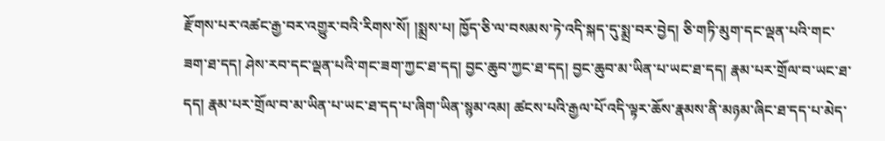རྫོགས་པར་འཚང་རྒྱ་བར་འགྱུར་བའི་རིགས་སོ། །སྨྲས་པ། ཁྱོད་ཅི་ལ་བསམས་ཏེ་འདི་སྐད་དུ་སྨྲ་བར་བྱེད། ཅི་གཏི་མུག་དང་ལྡན་པའི་གང་ཟག་ཐ་དད། ཤེས་རབ་དང་ལྡན་པའི་གང་ཟག་ཀྱང་ཐ་དད། བྱང་ཆུབ་ཀྱང་ཐ་དད། བྱང་ཆུབ་མ་ཡིན་པ་ཡང་ཐ་དད། རྣམ་པར་གྲོལ་བ་ཡང་ཐ་དད། རྣམ་པར་གྲོལ་བ་མ་ཡིན་པ་ཡང་ཐ་དད་པ་ཞིག་ཡིན་སྙམ་འམ། ཚངས་པའི་རྒྱལ་པོ་འདི་ལྟར་ཆོས་རྣམས་ནི་མཉམ་ཞིང་ཐ་དད་པ་མེད་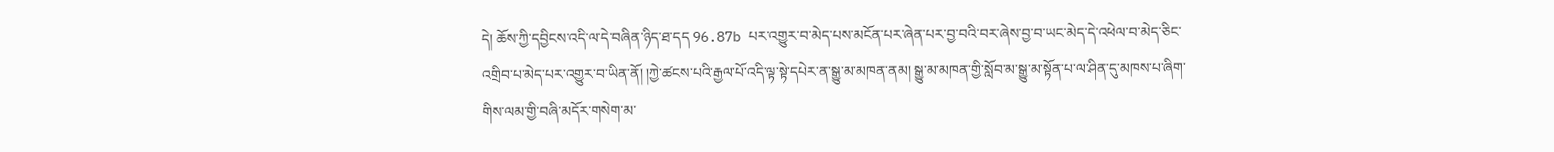དེ། ཆོས་ཀྱི་དབྱིངས་འདི་ལ་དེ་བཞིན་ཉིད་ཐ་དད 96.87b པར་འགྱུར་བ་མེད་པས་མངོན་པར་ཞེན་པར་བྱ་བའི་བར་ཞེས་བྱ་བ་ཡང་མེད་དེ་འཕེལ་བ་མེད་ཅིང་འགྲིབ་པ་མེད་པར་འགྱུར་བ་ཡིན་ནོ། །ཀྱེ་ཚངས་པའི་རྒྱལ་པོ་འདི་ལྟ་སྟེ་དཔེར་ན་སྒྱུ་མ་མཁན་ནམ། སྒྱུ་མ་མཁན་གྱི་སློབ་མ་སྒྱུ་མ་སྟོན་པ་ལ་ཤིན་དུ་མཁས་པ་ཞིག་གིས་ལམ་གྱི་བཞི་མདོར་གསེག་མ་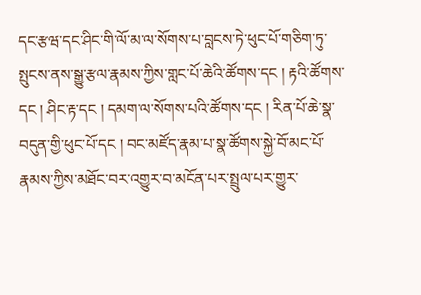དང་རྩཝ་དང་ཤིང་གི་ལོ་མ་ལ་སོགས་པ་བླངས་ཏེ་ཕུང་པོ་གཅིག་ཏུ་སྤུངས་ནས་སྒྱུ་རྩལ་རྣམས་ཀྱིས་གླང་པོ་ཆེའི་ཚོགས་དང ། རྟའི་ཚོགས་དང ། ཤིང་རྟ་དང ། དམག་ལ་སོགས་པའི་ཚོགས་དང ། རིན་པོ་ཆེ་སྣ་བདུན་གྱི་ཕུང་པོ་དང ། བང་མཛོད་རྣམ་པ་སྣ་ཚོགས་སྐྱེ་བོ་མང་པོ་རྣམས་ཀྱིས་མཐོང་བར་འགྱུར་བ་མངོན་པར་སྤྲུལ་པར་གྱུར་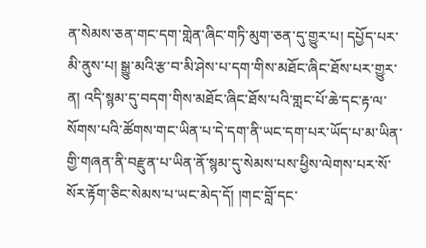ན་སེམས་ཅན་གང་དག་གླེན་ཞིང་གཏི་མུག་ཅན་དུ་གྱུར་པ། དཔྱོད་པར་མི་ནུས་པ། སྒྱུ་མའི་རྩ་བ་མི་ཤེས་པ་དག་གིས་མཐོང་ཞིང་ཐོས་པར་གྱུར་ན། འདི་སྙམ་དུ་བདག་གིས་མཐོང་ཞིང་ཐོས་པའི་གླང་པོ་ཆེ་དང་རྟ་ལ་སོགས་པའི་ཚོགས་གང་ཡིན་པ་དེ་དག་ནི་ཡང་དག་པར་ཡོད་པ་མ་ཡིན་གྱི་གཞན་ནི་བརྫུན་པ་ཡིན་ནོ་སྙམ་དུ་སེམས་པས་ཕྱིས་ལེགས་པར་སོ་སོར་རྟོག་ཅིང་སེམས་པ་ཡང་མེད་དོ། །གང་བློ་དང་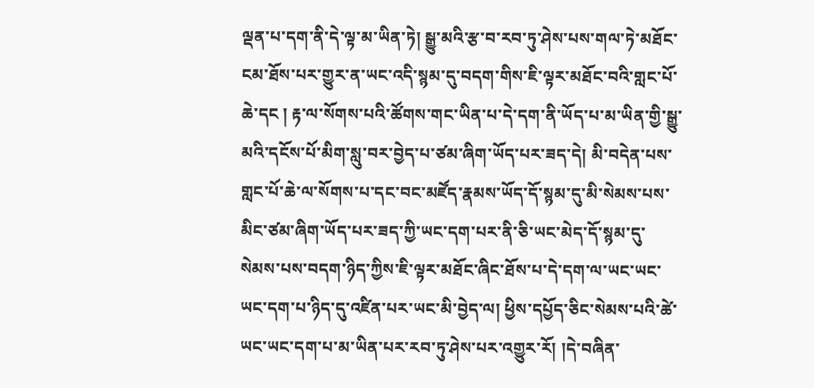ལྡན་པ་དག་ནི་དེ་ལྟ་མ་ཡིན་ཏེ། སྒྱུ་མའི་རྩ་བ་རབ་ཏུ་ཤེས་པས་གལ་ཏེ་མཐོང་ངམ་ཐོས་པར་གྱུར་ན་ཡང་འདི་སྙམ་དུ་བདག་གིས་ཇི་ལྟར་མཐོང་བའི་གླང་པོ་ཆེ་དང ། རྟ་ལ་སོགས་པའི་ཚོགས་གང་ཡིན་པ་དེ་དག་ནི་ཡོད་པ་མ་ཡིན་གྱི་སྒྱུ་མའི་དངོས་པོ་མིག་སླུ་བར་བྱེད་པ་ཙམ་ཞིག་ཡོད་པར་ཟད་དེ། མི་བདེན་པས་གླང་པོ་ཆེ་ལ་སོགས་པ་དང་བང་མཛོད་རྣམས་ཡོད་དོ་སྙམ་དུ་མི་སེམས་པས་མིང་ཙམ་ཞིག་ཡོད་པར་ཟད་ཀྱི་ཡང་དག་པར་ནི་ཅི་ཡང་མེད་དོ་སྙམ་དུ་སེམས་པས་བདག་ཉིད་ཀྱིས་ཇི་ལྟར་མཐོང་ཞིང་ཐོས་པ་དེ་དག་ལ་ཡང་ཡང་ཡང་དག་པ་ཉིད་དུ་འཛིན་པར་ཡང་མི་བྱེད་ལ། ཕྱིས་དཔྱོད་ཅིང་སེམས་པའི་ཚེ་ཡང་ཡང་དག་པ་མ་ཡིན་པར་རབ་ཏུ་ཤེས་པར་འགྱུར་རོ། །དེ་བཞིན་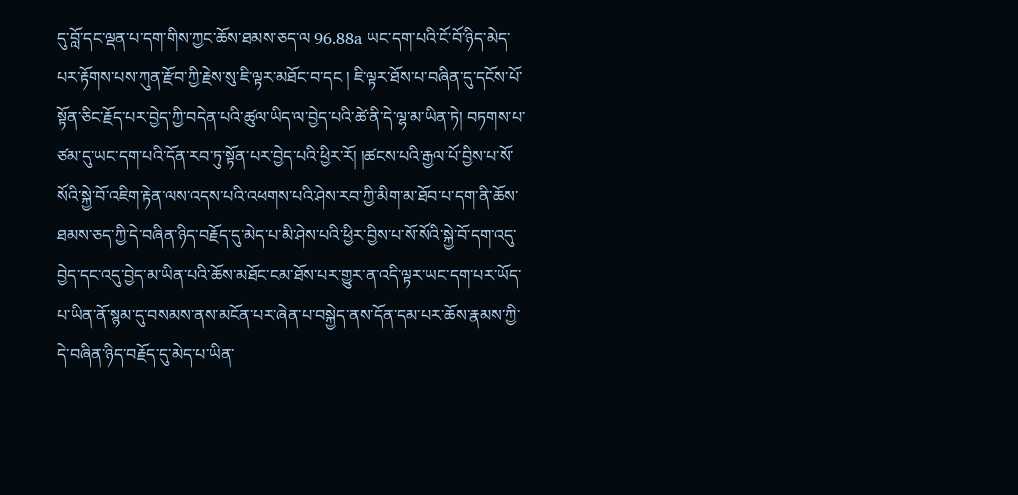དུ་བློ་དང་ལྡན་པ་དག་གིས་ཀྱང་ཆོས་ཐམས་ཅད་ལ 96.88a ཡང་དག་པའི་ངོ་བོ་ཉིད་མེད་པར་རྟོགས་པས་ཀུན་རྫོབ་ཀྱི་རྗེས་སུ་ཇི་ལྟར་མཐོང་བ་དང ། ཇི་ལྟར་ཐོས་པ་བཞིན་དུ་དངོས་པོ་སྟོན་ཅིང་རྗོད་པར་བྱེད་ཀྱི་བདེན་པའི་ཚུལ་ཡིད་ལ་བྱེད་པའི་ཚེ་ནི་དེ་ལྷ་མ་ཡིན་ཏེ། བཏགས་པ་ཙམ་དུ་ཡང་དག་པའི་དོན་རབ་ཏུ་སྟོན་པར་བྱེད་པའི་ཕྱིར་རོ། །ཚངས་པའི་རྒྱལ་པོ་བྱིས་པ་སོ་སོའི་སྐྱེ་བོ་འཇིག་རྟེན་ལས་འདས་པའི་འཕགས་པའི་ཤེས་རབ་ཀྱི་མིག་མ་ཐོབ་པ་དག་ནི་ཆོས་ཐམས་ཅད་ཀྱི་དེ་བཞིན་ཉིད་བརྗོད་དུ་མེད་པ་མི་ཤེས་པའི་ཕྱིར་བྱིས་པ་སོ་སོའི་སྐྱེ་བོ་དག་འདུ་བྱེད་དང་འདུ་བྱེད་མ་ཡིན་པའི་ཆོས་མཐོང་ངམ་ཐོས་པར་གྱུར་ན་འདི་ལྟར་ཡང་དག་པར་ཡོད་པ་ཡིན་ནོ་སྙམ་དུ་བསམས་ནས་མངོན་པར་ཞེན་པ་བསྐྱེད་ནས་དོན་དམ་པར་ཆོས་རྣམས་ཀྱི་དེ་བཞིན་ཉིད་བརྗོད་དུ་མེད་པ་ཡིན་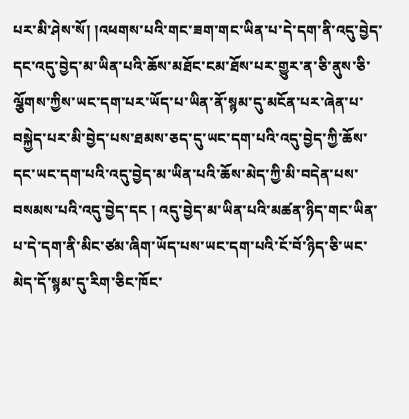པར་མི་ཤེས་སོ། །འཕགས་པའི་གང་ཟག་གང་ཡིན་པ་དེ་དག་ནི་འདུ་བྱེད་དང་འདུ་བྱེད་མ་ཡིན་པའི་ཆོས་མཐོང་ངམ་ཐོས་པར་གྱུར་ན་ཅི་ནུས་ཅི་ལྕོགས་ཀྱིས་ཡང་དག་པར་ཡོད་པ་ཡིན་ནོ་སྙམ་དུ་མངོན་པར་ཞེན་པ་བསྐྱེད་པར་མི་བྱེད་པས་ཐམས་ཅད་དུ་ཡང་དག་པའི་འདུ་བྱེད་ཀྱི་ཆོས་དང་ཡང་དག་པའི་འདུ་བྱེད་མ་ཡིན་པའི་ཆོས་མེད་ཀྱི་མི་བདེན་པས་བསམས་པའི་འདུ་བྱེད་དང ། འདུ་བྱེད་མ་ཡིན་པའི་མཚན་ཉིད་གང་ཡིན་པ་དེ་དག་ནི་མིང་ཙམ་ཞིག་ཡོད་པས་ཡང་དག་པའི་ངོ་བོ་ཉིད་ཅི་ཡང་མེད་དོ་སྙམ་དུ་རིག་ཅིང་ཁོང་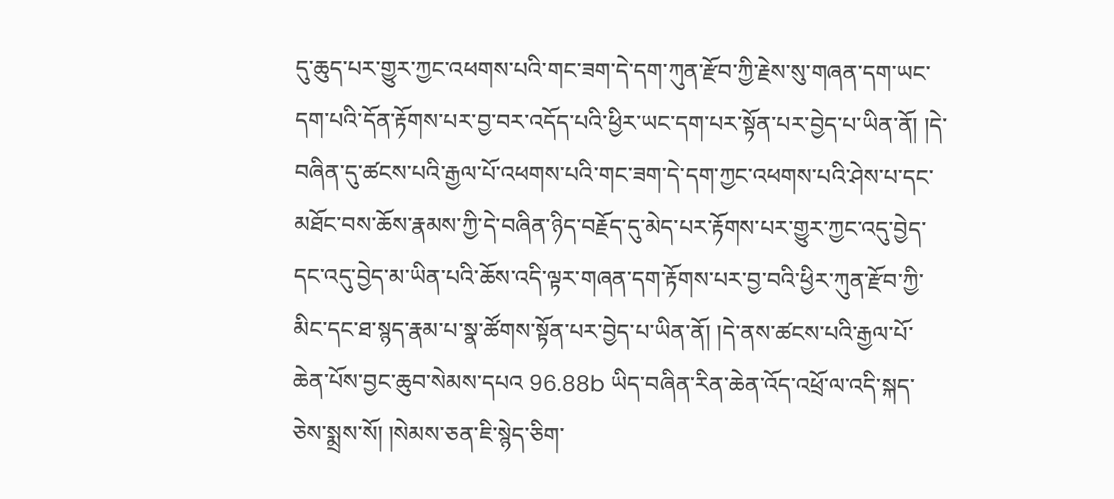དུ་ཆུད་པར་གྱུར་ཀྱང་འཕགས་པའི་གང་ཟག་དེ་དག་ཀུན་རྫོབ་ཀྱི་རྗེས་སུ་གཞན་དག་ཡང་དག་པའི་དོན་རྟོགས་པར་བྱ་བར་འདོད་པའི་ཕྱིར་ཡང་དག་པར་སྟོན་པར་བྱེད་པ་ཡིན་ནོ། །དེ་བཞིན་དུ་ཚངས་པའི་རྒྱལ་པོ་འཕགས་པའི་གང་ཟག་དེ་དག་ཀྱང་འཕགས་པའི་ཤེས་པ་དང་མཐོང་བས་ཆོས་རྣམས་ཀྱི་དེ་བཞིན་ཉིད་བརྗོད་དུ་མེད་པར་རྟོགས་པར་གྱུར་ཀྱང་འདུ་བྱེད་དང་འདུ་བྱེད་མ་ཡིན་པའི་ཆོས་འདི་ལྟར་གཞན་དག་རྟོགས་པར་བྱ་བའི་ཕྱིར་ཀུན་རྫོབ་ཀྱི་མིང་དང་ཐ་སྙད་རྣམ་པ་སྣ་ཚོགས་སྟོན་པར་བྱེད་པ་ཡིན་ནོ། །དེ་ནས་ཚངས་པའི་རྒྱལ་པོ་ཆེན་པོས་བྱང་ཆུབ་སེམས་དཔའ 96.88b ཡིད་བཞིན་རིན་ཆེན་འོད་འཕྲོ་ལ་འདི་སྐད་ཅེས་སྨྲས་སོ། །སེམས་ཅན་ཇི་སྙེད་ཅིག་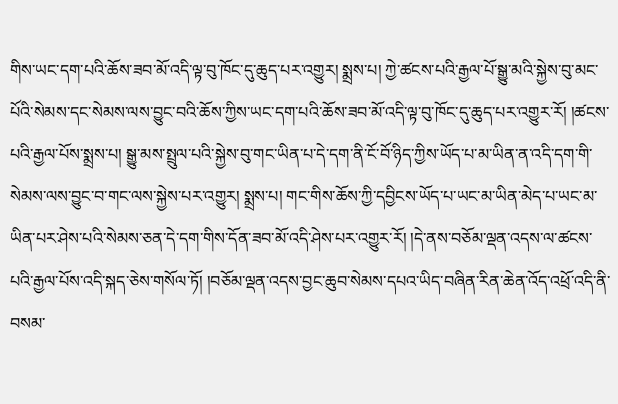གིས་ཡང་དག་པའི་ཆོས་ཟབ་མོ་འདི་ལྟ་བུ་ཁོང་དུ་ཆུད་པར་འགྱུར། སྨྲས་པ། ཀྱེ་ཚངས་པའི་རྒྱལ་པོ་སྒྱུ་མའི་སྐྱེས་བུ་མང་པོའི་སེམས་དང་སེམས་ལས་བྱུང་བའི་ཆོས་ཀྱིས་ཡང་དག་པའི་ཆོས་ཟབ་མོ་འདི་ལྟ་བུ་ཁོང་དུ་ཆུད་པར་འགྱུར་རོ། །ཚངས་པའི་རྒྱལ་པོས་སྨྲས་པ། སྒྱུ་མས་སྤྲུལ་པའི་སྐྱེས་བུ་གང་ཡིན་པ་དེ་དག་ནི་ངོ་བོ་ཉིད་ཀྱིས་ཡོད་པ་མ་ཡིན་ན་འདི་དག་གི་སེམས་ལས་བྱུང་བ་གང་ལས་སྐྱེས་པར་འགྱུར། སྨྲས་པ། གང་གིས་ཆོས་ཀྱི་དབྱིངས་ཡོད་པ་ཡང་མ་ཡིན་མེད་པ་ཡང་མ་ཡིན་པར་ཤེས་པའི་སེམས་ཅན་དེ་དག་གིས་དོན་ཟབ་མོ་འདི་ཤེས་པར་འགྱུར་རོ། །དེ་ནས་བཅོམ་ལྡན་འདས་ལ་ཚངས་པའི་རྒྱལ་པོས་འདི་སྐད་ཅེས་གསོལ་ཏོ། །བཅོམ་ལྡན་འདས་བྱང་ཆུབ་སེམས་དཔའ་ཡིད་བཞིན་རིན་ཆེན་འོད་འཕྲོ་འདི་ནི་བསམ་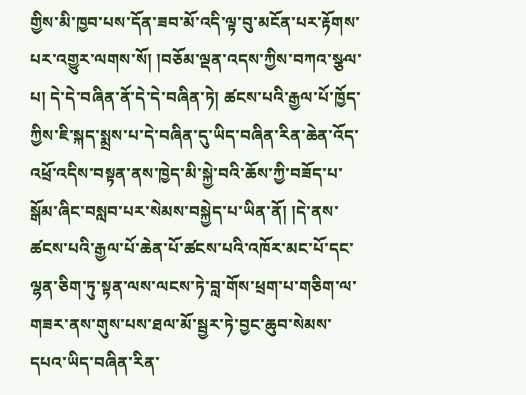གྱིས་མི་ཁྱབ་པས་དོན་ཟབ་མོ་འདི་ལྟ་བུ་མངོན་པར་རྟོགས་པར་འགྱུར་ལགས་སོ། །བཅོམ་ལྡན་འདས་ཀྱིས་བཀའ་སྩལ་པ། དེ་དེ་བཞིན་ནོ་དེ་དེ་བཞིན་ཏེ། ཚངས་པའི་རྒྱལ་པོ་ཁྱོད་ཀྱིས་ཇི་སྐད་སྨྲས་པ་དེ་བཞིན་དུ་ཡིད་བཞིན་རིན་ཆེན་འོད་འཕྲོ་འདིས་བསྟན་ནས་ཁྱེད་མི་སྐྱེ་བའི་ཆོས་ཀྱི་བཟོད་པ་སྒོམ་ཞིང་བསླབ་པར་སེམས་བསྐྱེད་པ་ཡིན་ནོ། །དེ་ནས་ཚངས་པའི་རྒྱལ་པོ་ཆེན་པོ་ཚངས་པའི་འཁོར་མང་པོ་དང་ལྷན་ཅིག་ཏུ་སྟན་ལས་ལངས་ཏེ་བླ་གོས་ཕྲག་པ་གཅིག་ལ་གཟར་ནས་གུས་པས་ཐལ་མོ་སྦྱར་ཏེ་བྱང་ཆུབ་སེམས་དཔའ་ཡིད་བཞིན་རིན་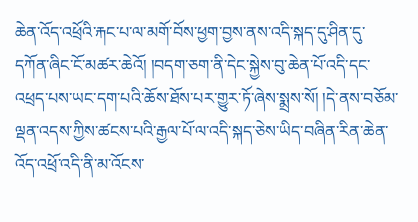ཆེན་འོད་འཕྲོའི་རྐང་པ་ལ་མགོ་བོས་ཕྱག་བྱས་ནས་འདི་སྐད་དུ་ཤིན་དུ་དཀོན་ཞིང་ངོ་མཚར་ཆེའོ། །བདག་ཅག་ནི་དེང་སྐྱེས་བུ་ཆེན་པོ་འདི་དང་འཕྲད་པས་ཡང་དག་པའི་ཆོས་ཐོས་པར་གྱུར་ཏོ་ཞེས་སྨྲས་སོ། །དེ་ནས་བཅོམ་ལྡན་འདས་ཀྱིས་ཚངས་པའི་རྒྱལ་པོ་ལ་འདི་སྐད་ཅེས་ཡིད་བཞིན་རིན་ཆེན་འོད་འཕྲོ་འདི་ནི་མ་འོངས་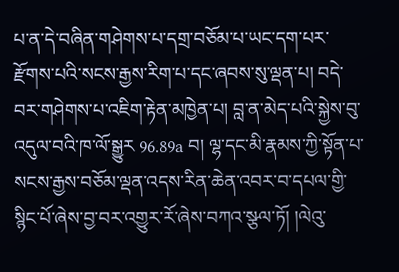པ་ན་དེ་བཞིན་གཤེགས་པ་དགྲ་བཅོམ་པ་ཡང་དག་པར་རྫོགས་པའི་སངས་རྒྱས་རིག་པ་དང་ཞབས་སུ་ལྡན་པ། བདེ་བར་གཤེགས་པ་འཇིག་རྟེན་མཁྱེན་པ། བླ་ན་མེད་པའི་སྐྱེས་བུ་འདུལ་བའི་ཁ་ལོ་སྒྱུར 96.89a བ། ལྷ་དང་མི་རྣམས་ཀྱི་སྟོན་པ་སངས་རྒྱས་བཅོམ་ལྡན་འདས་རིན་ཆེན་འབར་བ་དཔལ་གྱི་སྙིང་པོ་ཞེས་བྱ་བར་འགྱུར་རོ་ཞེས་བཀའ་སྩལ་ཏོ། །ལེའུ་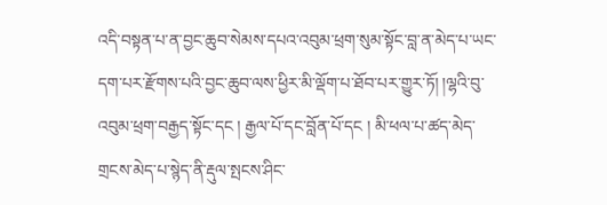འདི་བསྟན་པ་ན་བྱང་ཆུབ་སེམས་དཔའ་འབུམ་ཕྲག་སུམ་སྟོང་བླ་ན་མེད་པ་ཡང་དག་པར་རྫོགས་པའི་བྱང་ཆུབ་ལས་ཕྱིར་མི་ལྡོག་པ་ཐོབ་པར་གྱུར་ཏོ། །ལྷའི་བུ་འབུམ་ཕྲག་བརྒྱད་སྟོང་དང ། རྒྱལ་པོ་དང་བློན་པོ་དང ། མི་ཕལ་པ་ཚད་མེད་གྲངས་མེད་པ་སྙེད་ནི་རྡུལ་སྤངས་ཤིང་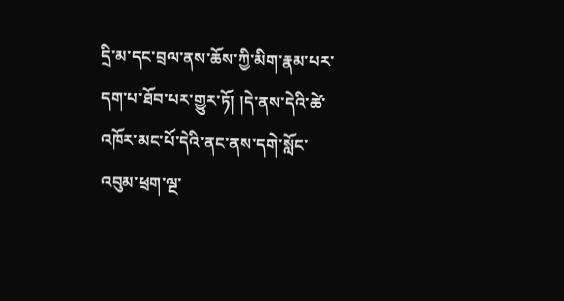དྲི་མ་དང་བྲལ་ནས་ཆོས་ཀྱི་མིག་རྣམ་པར་དག་པ་ཐོབ་པར་གྱུར་ཏོ། །དེ་ནས་དེའི་ཚེ་འཁོར་མང་པོ་དེའི་ནང་ནས་དགེ་སློང་འབུམ་ཕྲག་ལྔ་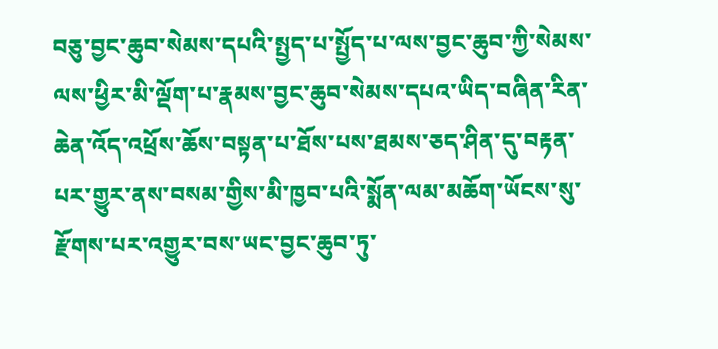བཅུ་བྱང་ཆུབ་སེམས་དཔའི་སྤྱད་པ་སྤྱོད་པ་ལས་བྱང་ཆུབ་ཀྱི་སེམས་ལས་ཕྱིར་མི་ལྡོག་པ་རྣམས་བྱང་ཆུབ་སེམས་དཔའ་ཡིད་བཞིན་རིན་ཆེན་འོད་འཕྲོས་ཆོས་བསྟན་པ་ཐོས་པས་ཐམས་ཅད་ཤིན་དུ་བརྟན་པར་གྱུར་ནས་བསམ་གྱིས་མི་ཁྱབ་པའི་སྨོན་ལམ་མཆོག་ཡོངས་སུ་རྫོགས་པར་འགྱུར་བས་ཡང་བྱང་ཆུབ་ཏུ་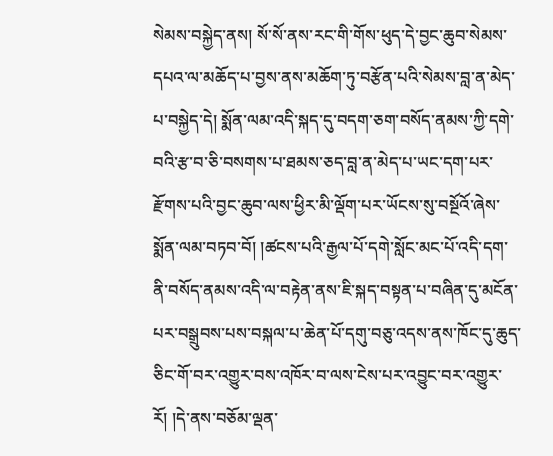སེམས་བསྐྱེད་ནས། སོ་སོ་ནས་རང་གི་གོས་ཕུད་དེ་བྱང་ཆུབ་སེམས་དཔའ་ལ་མཆོད་པ་བྱས་ནས་མཆོག་ཏུ་བརྩོན་པའི་སེམས་བླ་ན་མེད་པ་བསྐྱེད་དེ། སྨོན་ལམ་འདི་སྐད་དུ་བདག་ཅག་བསོད་ནམས་ཀྱི་དགེ་བའི་རྩ་བ་ཅི་བསགས་པ་ཐམས་ཅད་བླ་ན་མེད་པ་ཡང་དག་པར་རྫོགས་པའི་བྱང་ཆུབ་ལས་ཕྱིར་མི་ལྡོག་པར་ཡོངས་སུ་བསྔོའོ་ཞེས་སྨོན་ལམ་བཏབ་བོ། །ཚངས་པའི་རྒྱལ་པོ་དགེ་སློང་མང་པོ་འདི་དག་ནི་བསོད་ནམས་འདི་ལ་བརྟེན་ནས་ཇི་སྐད་བསྟན་པ་བཞིན་དུ་མངོན་པར་བསྒྲུབས་པས་བསྐལ་པ་ཆེན་པོ་དགུ་བཅུ་འདས་ནས་ཁོང་དུ་ཆུད་ཅིང་གོ་བར་འགྱུར་བས་འཁོར་བ་ལས་ངེས་པར་འབྱུང་བར་འགྱུར་རོ། །དེ་ནས་བཅོམ་ལྡན་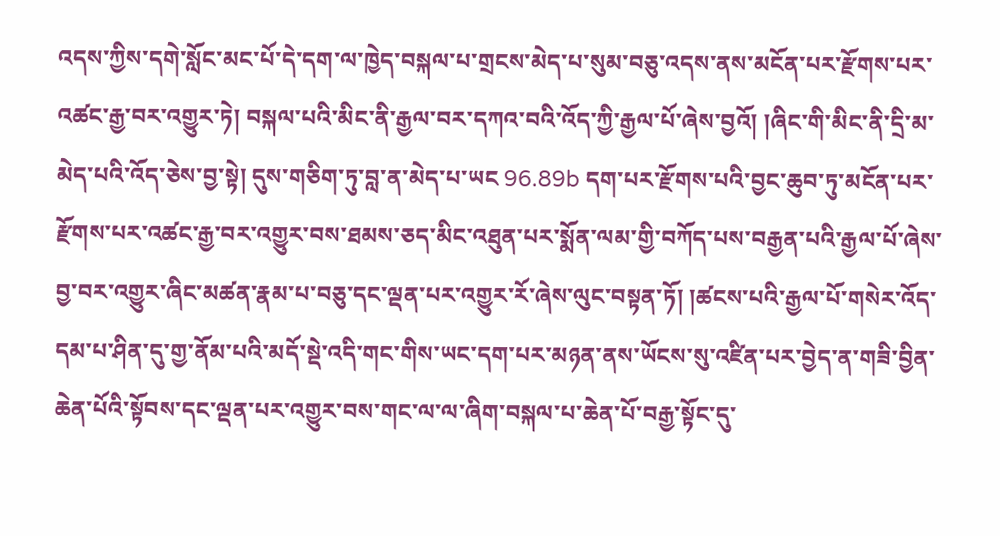འདས་ཀྱིས་དགེ་སློང་མང་པོ་དེ་དག་ལ་ཁྱེད་བསྐལ་པ་གྲངས་མེད་པ་སུམ་བཅུ་འདས་ནས་མངོན་པར་རྫོགས་པར་འཚང་རྒྱ་བར་འགྱུར་ཏེ། བསྐལ་པའི་མིང་ནི་རྒྱལ་བར་དཀའ་བའི་འོད་ཀྱི་རྒྱལ་པོ་ཞེས་བྱའོ། །ཞིང་གི་མིང་ནི་དྲི་མ་མེད་པའི་འོད་ཅེས་བྱ་སྟེ། དུས་གཅིག་ཏུ་བླ་ན་མེད་པ་ཡང 96.89b དག་པར་རྫོགས་པའི་བྱང་ཆུབ་ཏུ་མངོན་པར་རྫོགས་པར་འཚང་རྒྱ་བར་འགྱུར་བས་ཐམས་ཅད་མིང་འཐུན་པར་སྨོན་ལམ་གྱི་བཀོད་པས་བརྒྱན་པའི་རྒྱལ་པོ་ཞེས་བྱ་བར་འགྱུར་ཞིང་མཚན་རྣམ་པ་བཅུ་དང་ལྡན་པར་འགྱུར་རོ་ཞེས་ལུང་བསྟན་ཏོ། །ཚངས་པའི་རྒྱལ་པོ་གསེར་འོད་དམ་པ་ཤིན་དུ་གྱ་ནོམ་པའི་མདོ་སྡེ་འདི་གང་གིས་ཡང་དག་པར་མཉན་ནས་ཡོངས་སུ་འཛིན་པར་བྱེད་ན་གཟི་བྱིན་ཆེན་པོའི་སྟོབས་དང་ལྡན་པར་འགྱུར་བས་གང་ལ་ལ་ཞིག་བསྐལ་པ་ཆེན་པོ་བརྒྱ་སྟོང་དུ་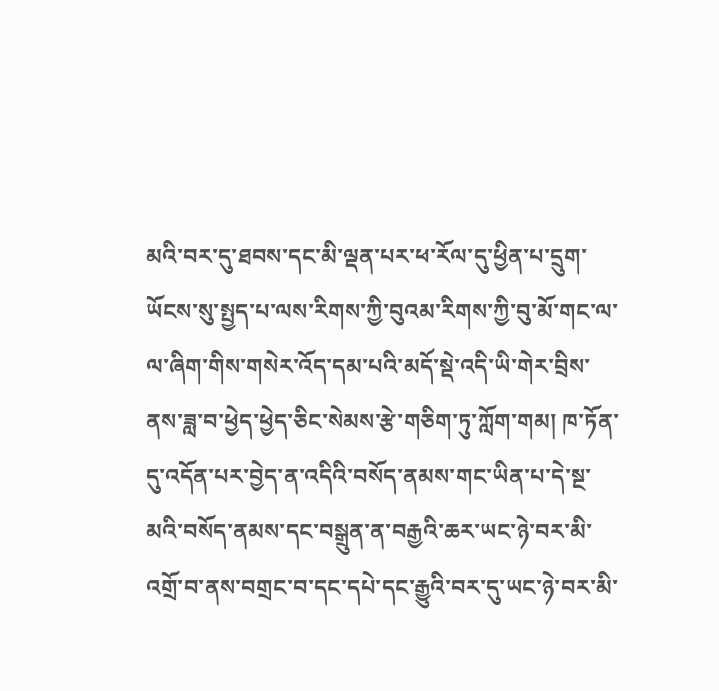མའི་བར་དུ་ཐབས་དང་མི་ལྡན་པར་ཕ་རོལ་དུ་ཕྱིན་པ་དྲུག་ཡོངས་སུ་སྤྱད་པ་ལས་རིགས་ཀྱི་བུའམ་རིགས་ཀྱི་བུ་མོ་གང་ལ་ལ་ཞིག་གིས་གསེར་འོད་དམ་པའི་མདོ་སྡེ་འདི་ཡི་གེར་བྲིས་ནས་ཟླ་བ་ཕྱེད་ཕྱེད་ཅིང་སེམས་རྩེ་གཅིག་ཏུ་ཀློག་གམ། ཁ་ཏོན་དུ་འདོན་པར་བྱེད་ན་འདིའི་བསོད་ནམས་གང་ཡིན་པ་དེ་སྔ་མའི་བསོད་ནམས་དང་བསྒྲུན་ན་བརྒྱའི་ཆར་ཡང་ཉེ་བར་མི་འགྲོ་བ་ནས་བགྲང་བ་དང་དཔེ་དང་རྒྱུའི་བར་དུ་ཡང་ཉེ་བར་མི་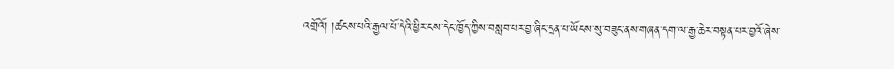འགྲོའོ། །ཚངས་པའི་རྒྱལ་པོ་དེའི་ཕྱིར་ངས་དེང་ཁྱོད་ཀྱིས་བསླབ་པར་བྱ་ཞིང་དྲན་པ་ཡོངས་སུ་བཟུང་ནས་གཞན་དག་ལ་རྒྱ་ཆེར་བསྟན་པར་བྱའོ་ཞེས་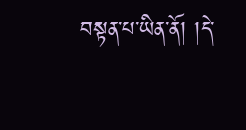བསྟན་པ་ཡིན་ནོ། །དེ་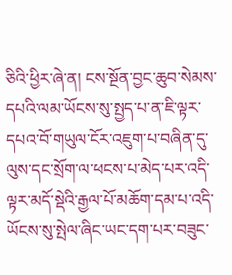ཅིའི་ཕྱིར་ཞེ་ན། ངས་སྔོན་བྱང་ཆུབ་སེམས་དཔའི་ལམ་ཡོངས་སུ་སྤྱད་པ་ན་ཇི་ལྟར་དཔའ་བོ་གཡུལ་ངོར་འཇུག་པ་བཞིན་དུ་ལུས་དང་སྲོག་ལ་ཕངས་པ་མེད་པར་འདི་ལྟར་མདོ་སྡེའི་རྒྱལ་པོ་མཆོག་དམ་པ་འདི་ཡོངས་སུ་སྤེལ་ཞིང་ཡང་དག་པར་བཟུང་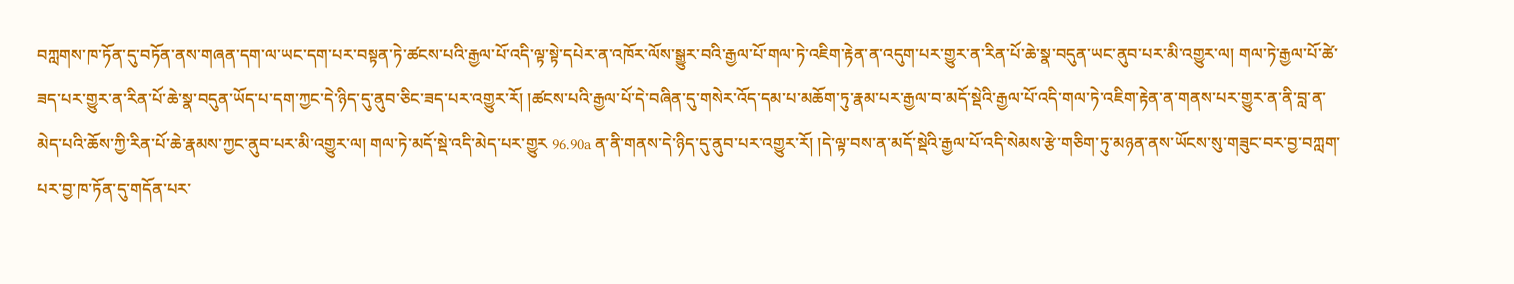བཀླགས་ཁ་ཏོན་དུ་བཏོན་ནས་གཞན་དག་ལ་ཡང་དག་པར་བསྟན་ཏེ་ཚངས་པའི་རྒྱལ་པོ་འདི་ལྟ་སྟེ་དཔེར་ན་འཁོར་ལོས་སྒྱུར་བའི་རྒྱལ་པོ་གལ་ཏེ་འཇིག་རྟེན་ན་འདུག་པར་གྱུར་ན་རིན་པོ་ཆེ་སྣ་བདུན་ཡང་ནུབ་པར་མི་འགྱུར་ལ། གལ་ཏེ་རྒྱལ་པོ་ཚེ་ཟད་པར་གྱུར་ན་རིན་པོ་ཆེ་སྣ་བདུན་ཡོད་པ་དག་ཀྱང་དེ་ཉིད་དུ་ནུབ་ཅིང་ཟད་པར་འགྱུར་རོ། །ཚངས་པའི་རྒྱལ་པོ་དེ་བཞིན་དུ་གསེར་འོད་དམ་པ་མཆོག་ཏུ་རྣམ་པར་རྒྱལ་བ་མདོ་སྡེའི་རྒྱལ་པོ་འདི་གལ་ཏེ་འཇིག་རྟེན་ན་གནས་པར་གྱུར་ན་ནི་བླ་ན་མེད་པའི་ཆོས་ཀྱི་རིན་པོ་ཆེ་རྣམས་ཀྱང་ནུབ་པར་མི་འགྱུར་ལ། གལ་ཏེ་མདོ་སྡེ་འདི་མེད་པར་གྱུར 96.90a ན་ནི་གནས་དེ་ཉིད་དུ་ནུབ་པར་འགྱུར་རོ། །དེ་ལྟ་བས་ན་མདོ་སྡེའི་རྒྱལ་པོ་འདི་སེམས་རྩེ་གཅིག་ཏུ་མཉན་ནས་ཡོངས་སུ་གཟུང་བར་བྱ་བཀླག་པར་བྱ་ཁ་ཏོན་དུ་གདོན་པར་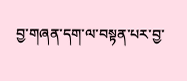བྱ་གཞན་དག་ལ་བསྟན་པར་བྱ་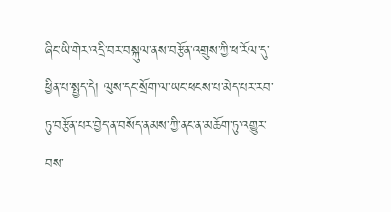ཞིང་ཡི་གེར་འདྲི་བར་བསྐུལ་ནས་བརྩོན་འགྲུས་ཀྱི་ཕ་རོལ་དུ་ཕྱིན་པ་སྤྱད་དེ། ལུས་དང་སྲོག་ལ་ཡང་ཕངས་པ་མེད་པར་རབ་ཏུ་བརྩོན་པར་བྱེད་ན་བསོད་ནམས་ཀྱི་ནང་ན་མཆོག་ཏུ་འགྱུར་བས་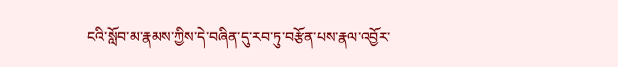ངའི་སློབ་མ་རྣམས་ཀྱིས་དེ་བཞིན་དུ་རབ་ཏུ་བརྩོན་པས་རྣལ་འབྱོར་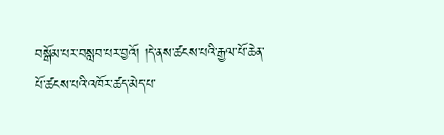བསྒོམ་པར་བསླབ་པར་བྱའོ། །དེ་ནས་ཚངས་པའི་རྒྱལ་པོ་ཆེན་པོ་ཚངས་པའི་འཁོར་ཚད་མེད་པ་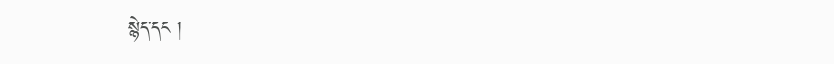སྙེད་དང །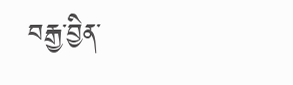བརྒྱ་བྱིན་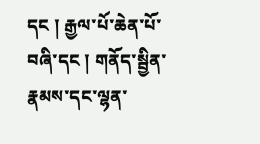དང ། རྒྱལ་པོ་ཆེན་པོ་བཞི་དང ། གནོད་སྦྱིན་རྣམས་དང་ལྷན་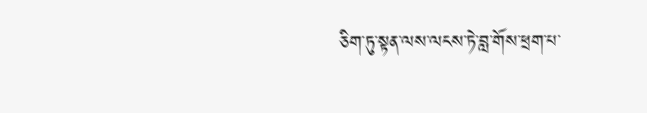ཅིག་ཏུ་སྟན་ལས་ལངས་ཏེ་བླ་གོས་ཕྲག་པ་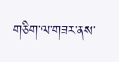གཅིག་ལ་གཟར་ནས་